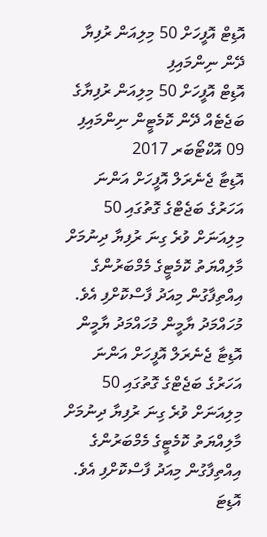އޮޑިޓް އޮފީހަށް 50 މިލިއަން ރުފިޔާ ދޭން ނިންމައިފި
އޮޑިޓް އޮފީހަށް 50 މިލިއަން ރުފިޔާގެ ބަޖެޓެއް ދޭން ކޮމެޓީން ނިންމައިފި
09 އޮކްޓޯބަރ 2017
އޮޑިޓާ ޖެނެރަލް އޮފީހަށް އަންނަ އަހަރުގެ ބަޖެޓްގެ ގޮތުގައި 50 މިލިއަނަށް ވުރެ ގިނަ ރުފިޔާ ދިނުމަށް މާލިއްޔަތު ކޮމެޓީގެ މެމްބަރުންގެ އިއްތިފާގުން މިއަދު ފާސްކޮށްފި އެވެ.
މުހައްމަދު ޔާމީން މުހައްމަދު ޔާމީން
އޮޑިޓާ ޖެނެރަލް އޮފީހަށް އަންނަ އަހަރުގެ ބަޖެޓްގެ ގޮތުގައި 50 މިލިއަނަށް ވުރެ ގިނަ ރުފިޔާ ދިނުމަށް މާލިއްޔަތު ކޮމެޓީގެ މެމްބަރުންގެ އިއްތިފާގުން މިއަދު ފާސްކޮށްފި އެވެ.
އޮޑިޓަ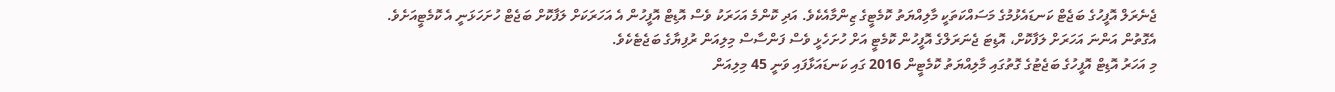ޖެނެރަލް އޮފީހުގެ ބަޖެޓް ކަނޑައެޅުމުގެ މަސައްކަތަކީ މާލިއްޔަތު ކޮމެޓީގެ ޒިންމާއެކެވެ. އަދި ކޮންމެ އަހަރަކު ވެސް އޮޑިޓް އޮފީހުން އެ އަހަރަކަށް ލަފާކޮށް ބަޖެޓް ހުށަހަޅަނީ އެ ކޮމެޓީއަށެވެ. އެގޮތުން އަންނަ އަހަރަށް ލަފާކޮށް، އޮޑިޓަ ޖެނަރަލްގެ އޮފީހުން ކޮމެޓީ އަށް ހުށަހެޅީ ވެސް ފަންސާސް މިލިއަން ރުފިޔާގެ ބަޖެޓެކެވެ.
މި އަހަރު އޮޑިޓް އޮފީހުގެ ބަޖެޓުގެ ގޮތުގައި މާލިއްޔަތު ކޮމެޓީން 2016 ގައި ކަނޑައަޅާފައި ވަނީ 45 މިލިއަން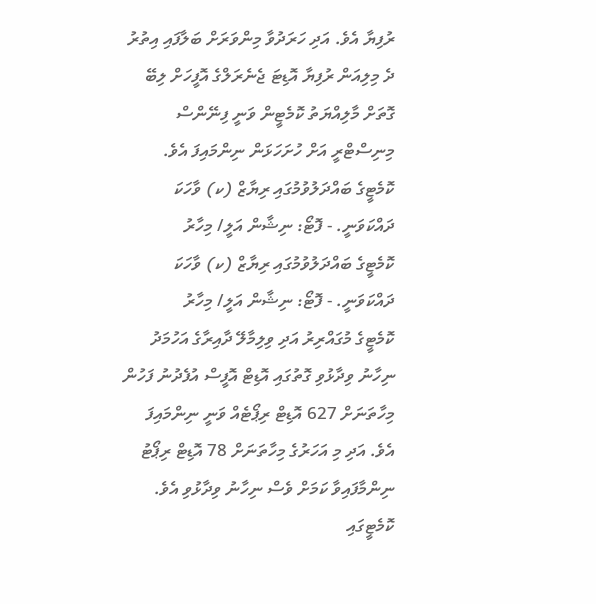ރުފިޔާ އެވެ. އަދި ހަރަދުވާ މިންވަރަށް ބަލާފައި އިތުރު ދެ މިލިއަން ރުފިޔާ އޮޑިޓަ ޖެނެރަލްގެ އޮފީހަށް ލިބޭ ގޮތަށް މާލިއްޔަތު ކޮމެޓީން ވަނީ ފިނޭންސް މިނިސްޓްރީ އަށް ހުށަހަޅަން ނިންމައިފަ އެވެ.
ކޮމެޓީގެ ބައްދަލުވުމުގައި ރިޔާޒް (ކ) ވާހަކަ ދައްކަވަނީ. - ފޮޓޯ: ނިޝާން އަލީ/ މިހާރު
ކޮމެޓީގެ ބައްދަލުވުމުގައި ރިޔާޒް (ކ) ވާހަކަ ދައްކަވަނީ. - ފޮޓޯ: ނިޝާން އަލީ/ މިހާރު
ކޮމެޓީގެ މުގައްރިރު އަދި ވިލިމާލޭ ދާއިރާގެ އަހުމަދު ނިހާނު ވިދާޅުވި ގޮތުގައި އޮޑިޓް އޮފީސް އުފެދުނު ފަހުން މިހާތަނަށް 627 އޮޑިޓް ރިޕޯޓެއް ވަނީ ނިންމައިފަ އެވެ. އަދި މި އަހަރުގެ މިހާތަނަށް 78 އޮޑިޓް ރިޕޯޓު ނިންމާފައިވާ ކަމަށް ވެސް ނިހާނު ވިދާޅުވި އެވެ.
ކޮމެޓީގައި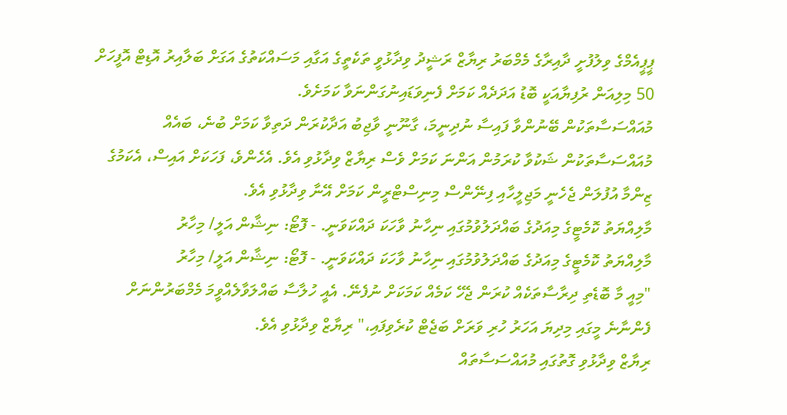ޕީޕީއެމްގެ ވިލުފުށީ ދާއިރާގެ މެމްބަރު ރިޔާޒް ރަޝީދު ވިދާޅުވީ ތަކެތީގެ އަގާއި މަސައްކަތުގެ އަގަށް ބަލާއިރު އޮޑިޓް އޮފީހަށް 50 މިލިއަން ރުފިޔާއަކީ ބޮޑު އަދަދެއް ކަމަށް ފެނިވަޑައިނުގަންނަވާ ކަމަށެވެ.
މުއައްސަސާތަކުން ބޭނުންވާ ފައިސާ ނުދިނީމަ، ގާނޫނީ ވާޖިބު އަދާކުރަން ދަތިވާ ކަމަށް ބުނެ، ބައެއް މުއައްސަސާތަކުން ޝަކުވާ ކުރަމުން އަންނަ ކަމަށް ވެސް ރިޔާޒް ވިދާޅުވި އެވެ. އެހެންވެ، ފަހަކަށް އައިސް، އެކަމުގެ ޒިންމާ އުފުލަން ޖެހެނީ މަޖިލީހާއި ފިނޭންސް މިނިސްޓްރީން ކަމަށް އޭނާ ވިދާޅުވި އެވެ.
މާލިއްޔަތު ކޮމެޓީގެ މިއަދުގެ ބައްދަލުވުމުގައި ނިހާނު ވާހަކަ ދައްކަވަނީ. - ފޮޓޯ: ނިޝާން އަލީ/ މިހާރު
މާލިއްޔަތު ކޮމެޓީގެ މިއަދުގެ ބައްދަލުވުމުގައި ނިހާނު ވާހަކަ ދައްކަވަނީ. - ފޮޓޯ: ނިޝާން އަލީ/ މިހާރު
"މިއީ މާ ބޮޑެތި ދިރާސާތަކެއް ކުރަން ޖެހޭ ކަމެއް ކަމަކަށް ނުފެނޭ. އެއީ ހުލާސާ ބައްލަވާލެއްވީމަ މެމްބަރުންނަށް ފެންނާނެ މީގައި މިދިޔަ އަހަރު ހުރި ވަރަށް ބަޖެޓް ކުރެވިފައި،" ރިޔާޒް ވިދާޅުވި އެވެ.
ރިޔާޒް ވިދާޅުވި ގޮތުގައި މުއައްސަސާތައް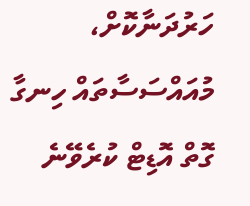ހަރުދަނާކޮށް، މުއައްސަސާތައް ހިނގާ ގޮތް އޮޑިޓް ކުރެވޭނެ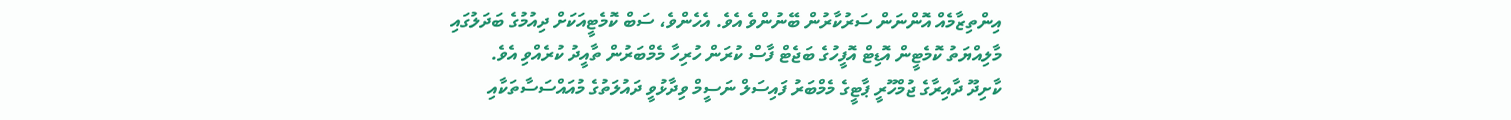އިންތިޒާމެއް އޮންނަން ސަރުކާރުން ބޭނުންވެ އެވެ. އެހެންވެ، ސަބް ކޮމެޓީއަކަށް ދިއުމުގެ ބަދަލުގައި މާލިއްޔަތު ކޮމެޓީން އޮޑިޓް އޮފީހުގެ ބަޖެޓް ފާސް ކުރަން ހުރިހާ މެމްބަރުން ތާއީދު ކުރެއްވި އެވެ.
ކާށިދޫ ދާއިރާގެ ޖުމްހޫރީ ޕާޓީގެ މެމްބަރު ފައިސަލް ނަސީމް ވިދާޅުވީ ދައުލަތުގެ މުއައްސަސާތަކާއި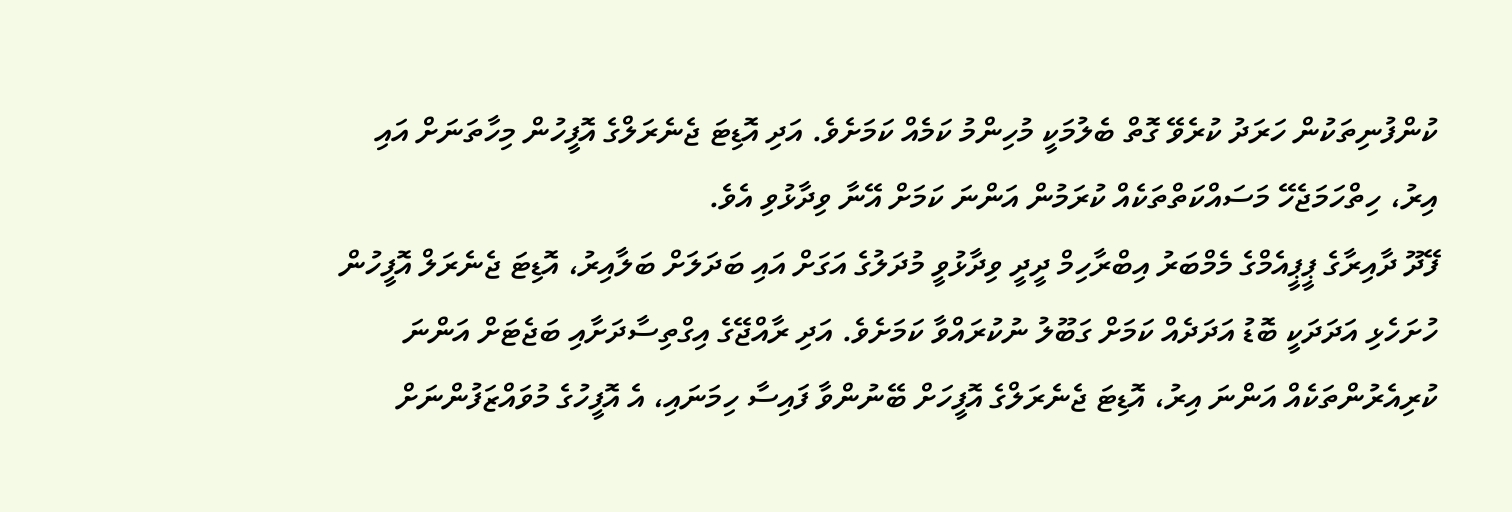ކުންފުނިތަކުން ހަރަދު ކުރެވޭ ގޮތް ބެލުމަކީ މުހިންމު ކަމެއް ކަމަށެވެ. އަދި އޮޑިޓަ ޖެނެރަލްގެ އޮފީހުން މިހާތަނަށް އައި އިރު، ހިތްހަމަޖެހޭ މަސައްކަތްތަކެއް ކުރަމުން އަންނަ ކަމަށް އޭނާ ވިދާޅުވި އެވެ.
ފޭދޫ ދާއިރާގެ ޕީޕީއެމްގެ މެމްބަރު އިބްރާހިމް ދީދީ ވިދާޅުވީ މުދަލުގެ އަގަށް އައި ބަދަލަށް ބަލާއިރު، އޮޑިޓަ ޖެނެރަލް އޮފީހުން ހުށަހެޅި އަދަދަކީ ބޮޑު އަދަދެއް ކަމަށް ގަބޫލު ނުކުރައްވާ ކަމަށެވެ. އަދި ރާއްޖޭގެ އިގްތިސާދަށާއި ބަޖެޓަށް އަންނަ ކުރިއެރުންތަކެއް އަންނަ އިރު، އޮޑިޓަ ޖެނެރަލްގެ އޮފީހަށް ބޭނުންވާ ފައިސާ ހިމަނައި، އެ އޮފީހުގެ މުވައްޒަފުންނަށް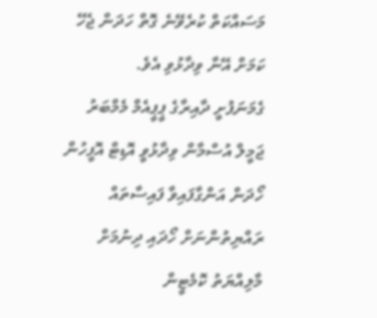މަސައްކަތް ކުރެވޭނެ ގޮތް ހަދަން ޖެހޭ ކަމަށް އޭނާ ވިދާޅުވި އެވެ.
ގެމަނަފުށީ ދާއިރާގެ ޕީޕީއެމް މެމްބަރު ޖަމީލް އުސްމާން ވިދާޅުވީ އޮޑިޓް އޮފީހުން ހޯދަން އަންގާފައިވާ ފައިސާތައް ރައްޔިތުންނަށް ހޯދައި ދިނުމަށް މާލިއްޔަތު ކޮމެޓީން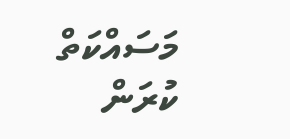މަސައްކަތް ކުރަން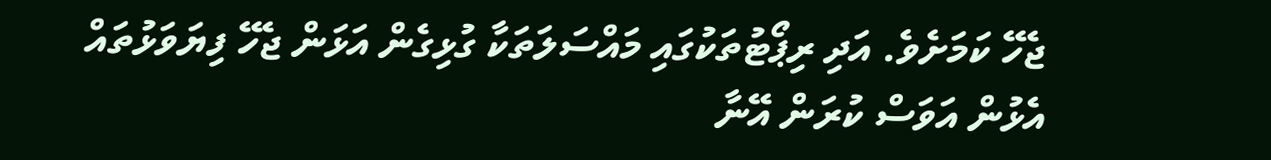ޖެހޭ ކަމަށެވެ. އަދި ރިޕޯޓުތަކުގައި މައްސަލަތަކާ ގުޅިގެން އަޅަން ޖެހޭ ފިޔަވަޅުތައް އެޅުން އަވަސް ކުރަން އޭނާ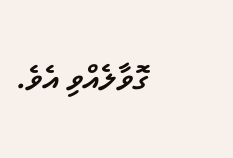ގޮވާލެއްވި އެވެ.